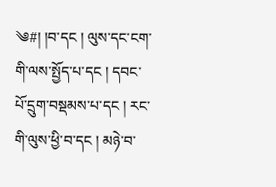༄#། །བ་དང ། ལུས་དང་ངག་གི་ལས་སྤྱོད་པ་དང ། དབང་པོ་དྲུག་བསྡམས་པ་དང ། རང་གི་ལུས་ཕྱི་བ་དང ། མཉེ་བ་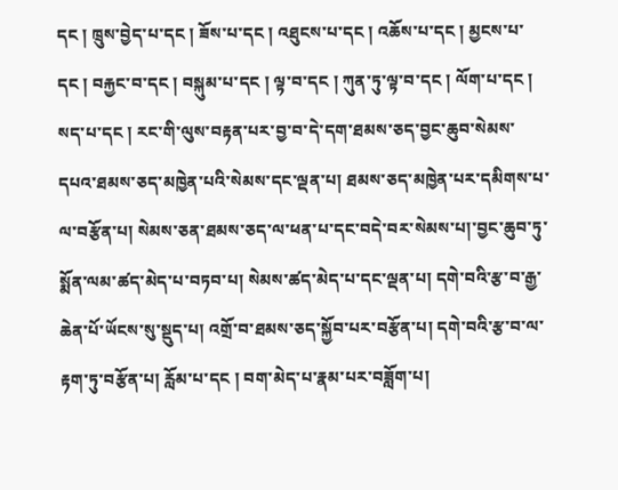དང ། ཁྲུས་བྱེད་པ་དང ། ཟོས་པ་དང ། འཐུངས་པ་དང ། འཆོས་པ་དང ། མྱངས་པ་དང ། བརྐྱང་བ་དང ། བསྐུམ་པ་དང ། ལྟ་བ་དང ། ཀུན་ཏུ་ལྟ་བ་དང ། ལོག་པ་དང ། སད་པ་དང ། རང་གི་ལུས་བརྟན་པར་བྱ་བ་དེ་དག་ཐམས་ཅད་བྱང་ཆུབ་སེམས་དཔའ་ཐམས་ཅད་མཁྱེན་པའི་སེམས་དང་ལྡན་པ། ཐམས་ཅད་མཁྱེན་པར་དམིགས་པ་ལ་བརྩོན་པ། སེམས་ཅན་ཐམས་ཅད་ལ་ཕན་པ་དང་བདེ་བར་སེམས་པ།་བྱང་ཆུབ་ཏུ་སྨོན་ལམ་ཚད་མེད་པ་བཏབ་པ། སེམས་ཚད་མེད་པ་དང་ལྡན་པ། དགེ་བའི་རྩ་བ་རྒྱ་ཆེན་པོ་ཡོངས་སུ་སྡུད་པ། འགྲོ་བ་ཐམས་ཅད་སྐྱོབ་པར་བརྩོན་པ། དགེ་བའི་རྩ་བ་ལ་རྟག་ཏུ་བརྩོན་པ། རློམ་པ་དང ། བག་མེད་པ་རྣམ་པར་བཟློག་པ།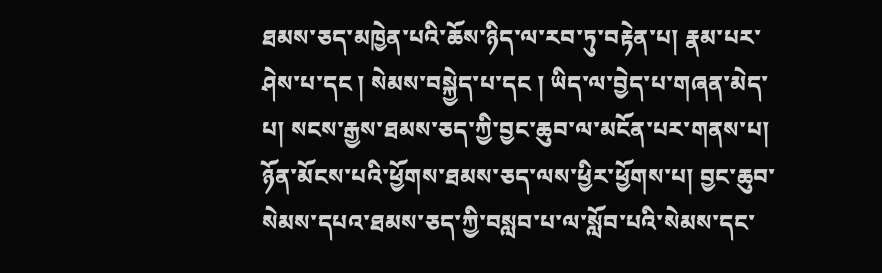ཐམས་ཅད་མཁྱེན་པའི་ཆོས་ཉིད་ལ་རབ་ཏུ་བརྟེན་པ། རྣམ་པར་ཤེས་པ་དང ། སེམས་བསྐྱེད་པ་དང ། ཡིད་ལ་བྱེད་པ་གཞན་མེད་པ། སངས་རྒྱས་ཐམས་ཅད་ཀྱི་བྱང་ཆུབ་ལ་མངོན་པར་གནས་པ། ཉོན་མོངས་པའི་ཕྱོགས་ཐམས་ཅད་ལས་ཕྱིར་ཕྱོགས་པ། བྱང་ཆུབ་སེམས་དཔའ་ཐམས་ཅད་ཀྱི་བསླབ་པ་ལ་སློབ་པའི་སེམས་དང་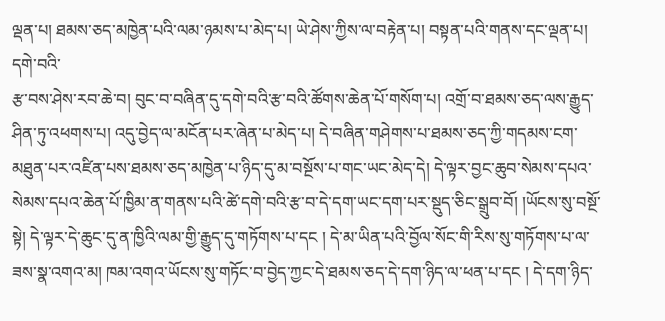ལྡན་པ། ཐམས་ཅད་མཁྱེན་པའི་ལམ་ཉམས་པ་མེད་པ། ཡེ་ཤེས་ཀྱིས་ལ་བརྟེན་པ། བསྟན་པའི་གནས་དང་ལྡན་པ། དགེ་བའི་
རྩ་བས་ཤེས་རབ་ཆེ་བ། བུང་བ་བཞིན་དུ་དགེ་བའི་རྩ་བའི་ཚོགས་ཆེན་པོ་གསོག་པ། འགྲོ་བ་ཐམས་ཅད་ལས་རྒྱུད་ཤིན་ཏུ་འཕགས་པ། འདུ་བྱེད་ལ་མངོན་པར་ཞེན་པ་མེད་པ། དེ་བཞིན་གཤེགས་པ་ཐམས་ཅད་ཀྱི་གདམས་ངག་མཐུན་པར་འཛིན་པས་ཐམས་ཅད་མཁྱེན་པ་ཉིད་དུ་མ་བསྔོས་པ་གང་ཡང་མེད་དེ། དེ་ལྟར་བྱང་ཆུབ་སེམས་དཔའ་སེམས་དཔའ་ཆེན་པོ་ཁྱིམ་ན་གནས་པའི་ཚེ་དགེ་བའི་རྩ་བ་དེ་དག་ཡང་དག་པར་སྡུད་ཅིང་སྒྲུབ་བོ། །ཡོངས་སུ་བསྔོ་སྟེ། དེ་ལྟར་དེ་ཆུང་དུ་ན་ཁྱིའི་ལམ་གྱི་རྒྱུད་དུ་གཏོགས་པ་དང ། དེ་མ་ཡིན་པའི་བྱོལ་སོང་གི་རིས་སུ་གཏོགས་པ་ལ་ཟས་སྣ་འགའ་མ། ཁམ་འགའ་ཡོངས་སུ་གཏོང་བ་བྱེད་ཀྱང་དེ་ཐམས་ཅད་དེ་དག་ཉིད་ལ་ཕན་པ་དང ། དེ་དག་ཉིད་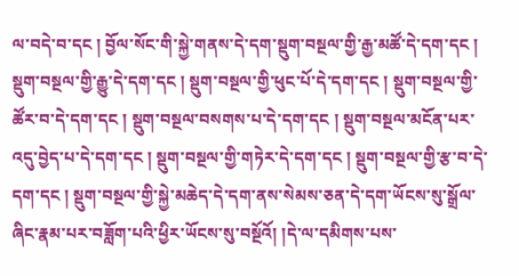ལ་བདེ་བ་དང ། བྱོལ་སོང་གི་སྐྱེ་གནས་དེ་དག་སྡུག་བསྔལ་གྱི་རྒྱ་མཚོ་དེ་དག་དང ། སྡུག་བསྔལ་གྱི་རྒྱུ་དེ་དག་དང ། སྡུག་བསྔལ་གྱི་ཕུང་པོ་དེ་དག་དང ། སྡུག་བསྔལ་གྱི་ཚོར་བ་དེ་དག་དང ། སྡུག་བསྔལ་བསགས་པ་དེ་དག་དང ། སྡུག་བསྔལ་མངོན་པར་འདུ་བྱེད་པ་དེ་དག་དང ། སྡུག་བསྔལ་གྱི་གཏེར་དེ་དག་དང ། སྡུག་བསྔལ་གྱི་རྩ་བ་དེ་དག་དང ། སྡུག་བསྔལ་གྱི་སྐྱེ་མཆེད་དེ་དག་ནས་སེམས་ཅན་དེ་དག་ཡོངས་སུ་སྒྲོལ་ཞིང་རྣམ་པར་བཟློག་པའི་ཕྱིར་ཡོངས་སུ་བསྔོའོ། །དེ་ལ་དམིགས་པས་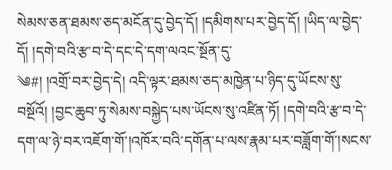སེམས་ཅན་ཐམས་ཅད་མངོན་དུ་བྱེད་དོ། །དམིགས་པར་བྱེད་དོ། །ཡིད་ལ་བྱེད་དོ། །དགེ་བའི་རྩ་བ་དེ་དང་དེ་དག་ལའང་སྔོན་དུ་
༄#། །འགྲོ་བར་བྱེད་དེ། འདི་ལྟར་ཐམས་ཅད་མཁྱེན་པ་ཉིད་དུ་ཡོངས་སུ་བསྔོའོ། །བྱང་ཆུབ་ཏུ་སེམས་བསྐྱེད་པས་ཡོངས་སུ་འཛིན་ཏོ། །དགེ་བའི་རྩ་བ་དེ་དག་ལ་ཉེ་བར་འཇོག་གོ་།འཁོར་བའི་དགོན་པ་ལས་རྣམ་པར་བཟློག་གོ་།སངས་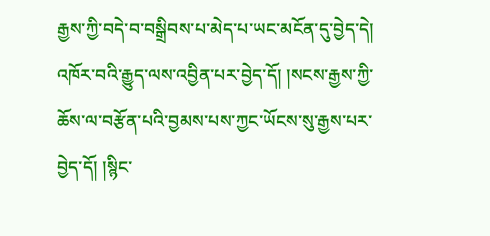རྒྱས་ཀྱི་བདེ་བ་བསྒྲིབས་པ་མེད་པ་ཡང་མངོན་དུ་བྱེད་དེ། འཁོར་བའི་རྒྱུད་ལས་འབྱིན་པར་བྱེད་དོ། །སངས་རྒྱས་ཀྱི་ཆོས་ལ་བརྩོན་པའི་བྱམས་པས་ཀྱང་ཡོངས་སུ་རྒྱས་པར་བྱེད་དོ། །སྙིང་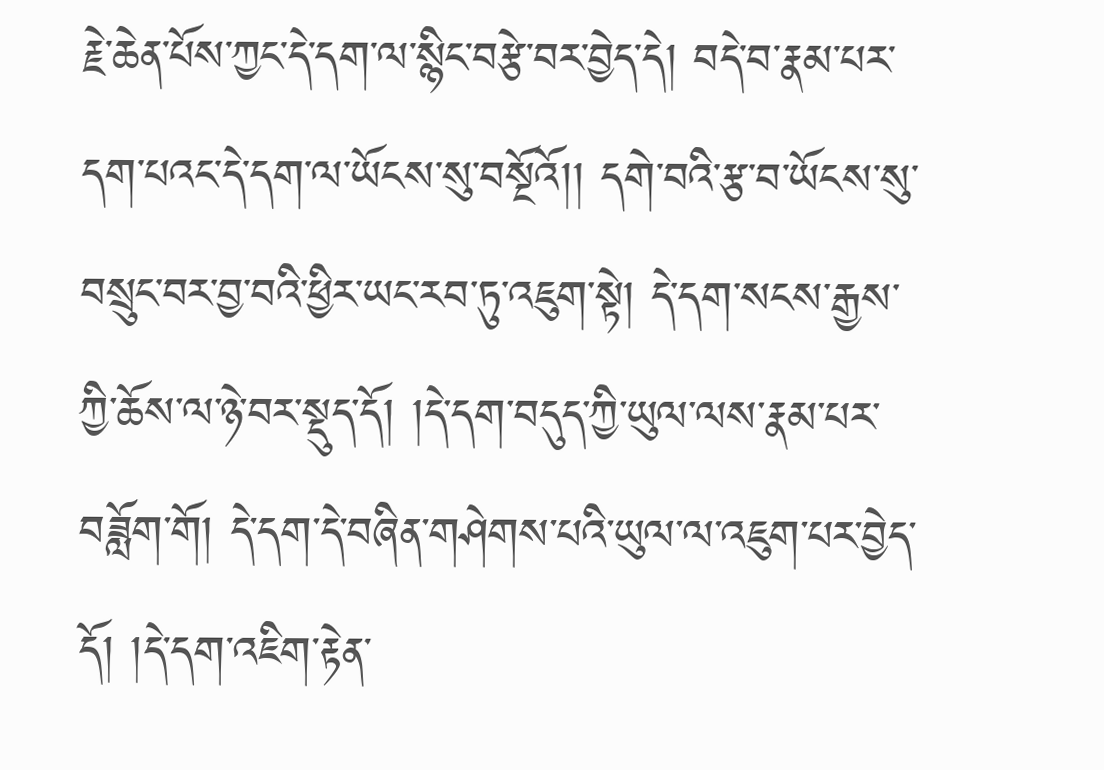རྗེ་ཆེན་པོས་ཀྱང་དེ་དག་ལ་སྙིང་བརྩེ་བར་བྱེད་དེ། བདེ་བ་རྣམ་པར་དག་པའང་དེ་དག་ལ་ཡོངས་སུ་བསྔོའོ།། དགེ་བའི་རྩ་བ་ཡོངས་སུ་བསྲུང་བར་བྱ་བའི་ཕྱིར་ཡང་རབ་ཏུ་འཇུག་སྟེ། དེ་དག་སངས་རྒྱས་ཀྱི་ཆོས་ལ་ཉེ་བར་སྡུད་དོ། །དེ་དག་བདུད་ཀྱི་ཡུལ་ལས་རྣམ་པར་བཟློག་གོ། དེ་དག་དེ་བཞིན་གཤེགས་པའི་ཡུལ་ལ་འཇུག་པར་བྱེད་དོ། །དེ་དག་འཇིག་རྟེན་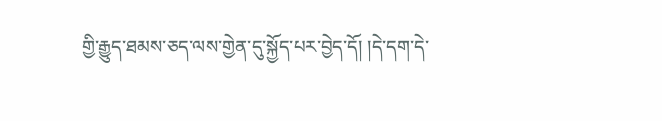གྱི་རྒྱུད་ཐམས་ཅད་ལས་གྱེན་དུ་སྐྱོད་པར་བྱེད་དོ། །དེ་དག་དེ་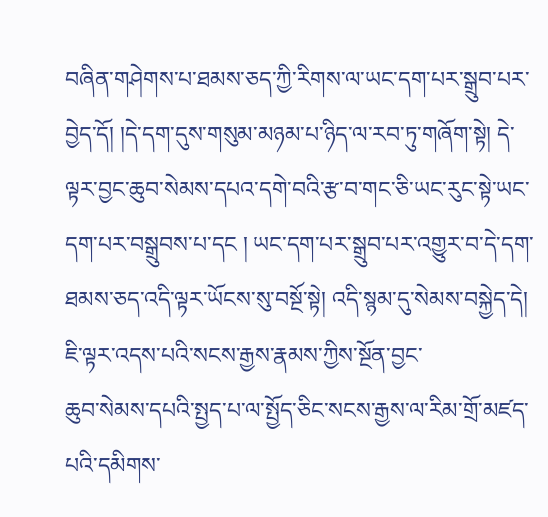བཞིན་གཤེགས་པ་ཐམས་ཅད་ཀྱི་རིགས་ལ་ཡང་དག་པར་སྒྲུབ་པར་བྱེད་དོ། །དེ་དག་དུས་གསུམ་མཉམ་པ་ཉིད་ལ་རབ་ཏུ་གཞོག་སྟེ། དེ་ལྟར་བྱང་ཆུབ་སེམས་དཔའ་དགེ་བའི་རྩ་བ་གང་ཅི་ཡང་རུང་སྟེ་ཡང་དག་པར་བསྒྲུབས་པ་དང ། ཡང་དག་པར་སྒྲུབ་པར་འགྱུར་བ་དེ་དག་ཐམས་ཅད་འདི་ལྟར་ཡོངས་སུ་བསྔོ་སྟེ། འདི་སྙམ་དུ་སེམས་བསྐྱེད་དེ། ཇི་ལྟར་འདས་པའི་སངས་རྒྱས་རྣམས་ཀྱིས་སྔོན་བྱང་
ཆུབ་སེམས་དཔའི་སྤྱད་པ་ལ་སྤྱོད་ཅིང་སངས་རྒྱས་ལ་རིམ་གྲོ་མཛད་པའི་དམིགས་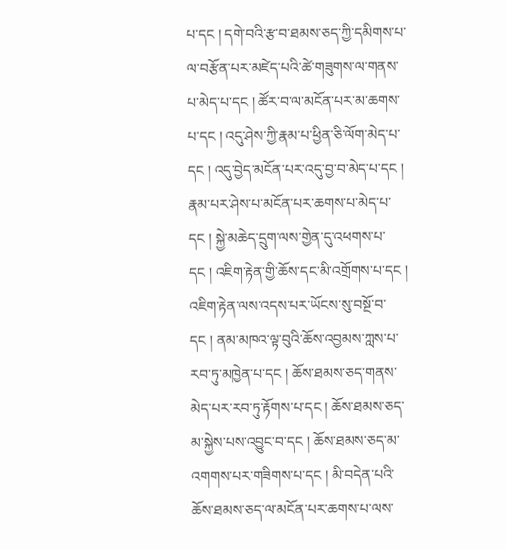པ་དང ། དགེ་བའི་རྩ་བ་ཐམས་ཅད་ཀྱི་དམིགས་པ་ལ་བརྩོན་པར་མཛེད་པའི་ཚེ་གཟུགས་ལ་གནས་པ་མེད་པ་དང ། ཚོར་བ་ལ་མངོན་པར་མ་ཆགས་པ་དང ། འདུ་ཤེས་ཀྱི་རྣམ་པ་ཕྱིན་ཅི་ལོག་མེད་པ་དང ། འདུ་བྱེད་མངོན་པར་འདུ་བྱ་བ་མེད་པ་དང ། རྣམ་པར་ཤེས་པ་མངོན་པར་ཆགས་པ་མེད་པ་དང ། སྐྱེ་མཆེད་དྲུག་ལས་གྱེན་དུ་འཕགས་པ་དང ། འཇིག་རྟེན་གྱི་ཆོས་དང་མི་འགྲོགས་པ་དང ། འཇིག་རྟེན་ལས་འདས་པར་ཡོངས་སུ་བསྔོ་བ་དང ། ནམ་མཁའ་ལྟ་བུའི་ཆོས་འབྱམས་ཀླས་པ་རབ་ཏུ་མཁྱེན་པ་དང ། ཆོས་ཐམས་ཅད་གནས་མེད་པར་རབ་ཏུ་རྟོགས་པ་དང ། ཆོས་ཐམས་ཅད་མ་སྐྱེས་པས་འབྱུང་བ་དང ། ཆོས་ཐམས་ཅད་མ་འགགས་པར་གཟིགས་པ་དང ། མི་བདེན་པའི་ཆོས་ཐམས་ཅད་ལ་མངོན་པར་ཆགས་པ་ལས་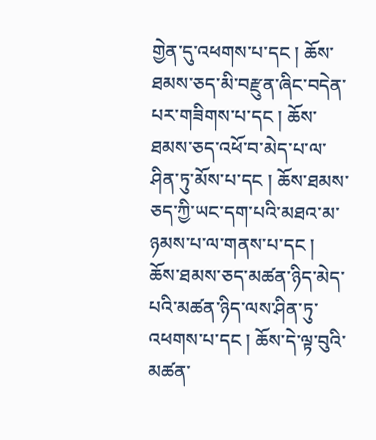གྱེན་དུ་འཕགས་པ་དང ། ཆོས་ཐམས་ཅད་མི་བརྫུན་ཞིང་བདེན་པར་གཟིགས་པ་དང ། ཆོས་ཐམས་ཅད་འཕོ་བ་མེད་པ་ལ་ཤིན་ཏུ་མོས་པ་དང ། ཆོས་ཐམས་ཅད་ཀྱི་ཡང་དག་པའི་མཐའ་མ་ཉམས་པ་ལ་གནས་པ་དང ། ཆོས་ཐམས་ཅད་མཚན་ཉིད་མེད་པའི་མཚན་ཉིད་ལས་ཤིན་ཏུ་འཕགས་པ་དང ། ཆོས་དེ་ལྟ་བུའི་མཚན་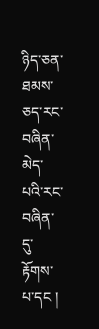ཉིད་ཅན་ཐམས་ཅད་རང་བཞིན་མེད་པའི་རང་བཞིན་དུ་རྟོགས་པ་དང །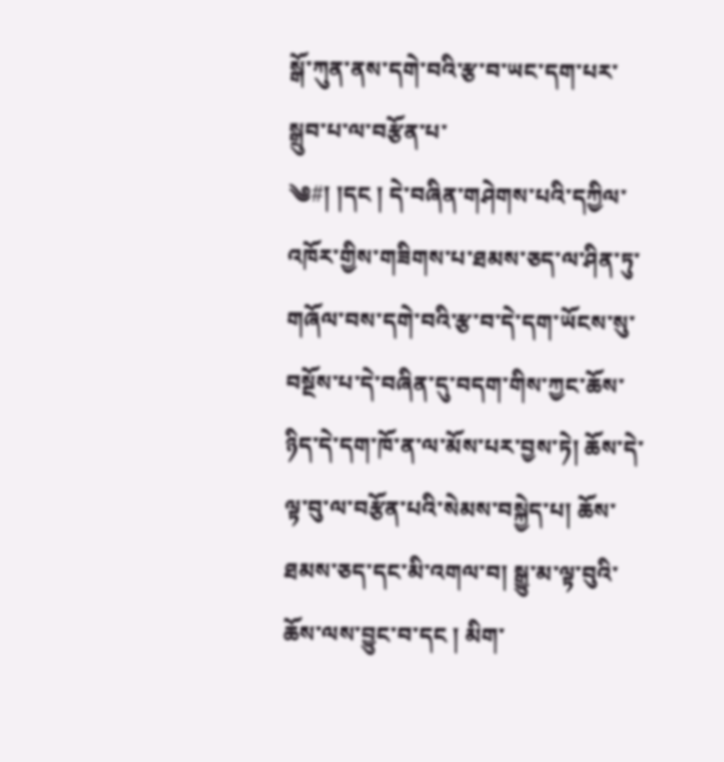སྒོ་ཀུན་ནས་དགེ་བའི་རྩ་བ་ཡང་དག་པར་སྒྲུབ་པ་ལ་བརྩོན་པ་
༄#། །དང ། དེ་བཞིན་གཤེགས་པའི་དཀྱིལ་འཁོར་གྱིས་གཟིགས་པ་ཐམས་ཅད་ལ་ཤིན་ཏུ་གཞོལ་བས་དགེ་བའི་རྩ་བ་དེ་དག་ཡོངས་སུ་བསྔོས་པ་དེ་བཞིན་དུ་བདག་གིས་ཀྱང་ཆོས་ཉིད་དེ་དག་ཁོ་ན་ལ་མོས་པར་བྱས་ཏེ། ཆོས་དེ་ལྟ་བུ་ལ་བརྩོན་པའི་སེམས་བསྐྱེད་པ། ཆོས་ཐམས་ཅད་དང་མི་འགལ་བ། སྒྱུ་མ་ལྟ་བུའི་ཆོས་ལས་བྱུང་བ་དང ། མིག་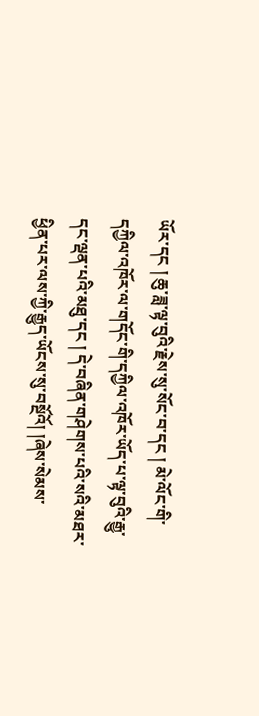ཡོར་དང ། ཆུ་ཟླ་ལྟ་བུའི་རྗེས་སུ་སོང་བ་དང ། མེ་ལོང་གི་དཀྱིལ་འཁོར་ལ་གདོང་གི་དཀྱིལ་འཁོར་ཡོད་པ་ལྟ་བུའི་རྒྱུ་དང་ལྡན་པའི་མཐུ་དང ། དེ་བཞིན་གཤེགས་པའི་སའི་མཐར་ཕྱིན་པར་ལས་ཀྱི་རྒྱུད་ཡོངས་སུ་བསྔོའོ། །ཞེས་སེམས་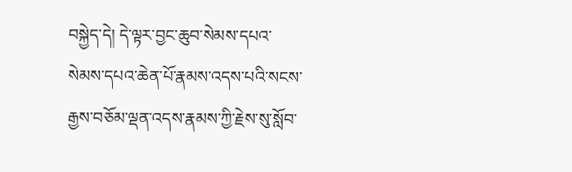བསྐྱེད་དེ། དེ་ལྟར་བྱང་ཆུབ་སེམས་དཔའ་སེམས་དཔའ་ཆེན་པོ་རྣམས་འདས་པའི་སངས་རྒྱས་བཅོམ་ལྡན་འདས་རྣམས་ཀྱི་རྗེས་སུ་སློབ་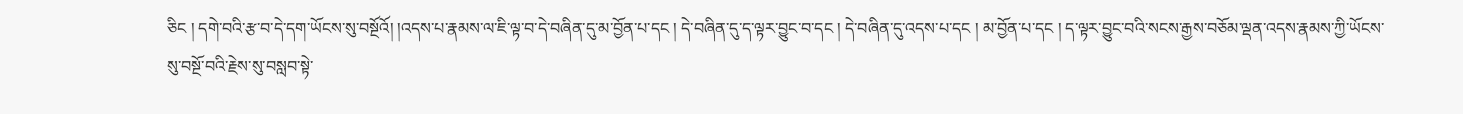ཅིང ། དགེ་བའི་རྩ་བ་དེ་དག་ཡོངས་སུ་བསྔོའོ། །འདས་པ་རྣམས་ལ་ཇི་ལྟ་བ་དེ་བཞིན་དུ་མ་བྱོན་པ་དང ། དེ་བཞིན་དུ་ད་ལྟར་བྱུང་བ་དང ། དེ་བཞིན་དུ་འདས་པ་དང ། མ་བྱོན་པ་དང ། ད་ལྟར་བྱུང་བའི་སངས་རྒྱས་བཅོམ་ལྡན་འདས་རྣམས་ཀྱི་ཡོངས་སུ་བསྔོ་བའི་རྗེས་སུ་བསླབ་སྟེ་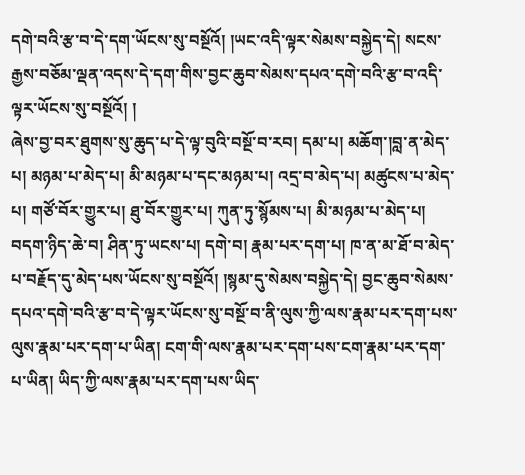དགེ་བའི་རྩ་བ་དེ་དག་ཡོངས་སུ་བསྔོའོ། །ཡང་འདི་ལྟར་སེམས་བསྐྱེད་དེ། སངས་རྒྱས་བཅོམ་ལྡན་འདས་དེ་དག་གིས་བྱང་ཆུབ་སེམས་དཔའ་དགེ་བའི་རྩ་བ་འདི་ལྟར་ཡོངས་སུ་བསྔོའོ། །
ཞེས་བྱ་བར་ཐུགས་སུ་ཆུད་པ་དེ་ལྟ་བུའི་བསྔོ་བ་རབ། དམ་པ། མཆོག་།བླ་ན་མེད་པ། མཉམ་པ་མེད་པ། མི་མཉམ་པ་དང་མཉམ་པ། འདྲ་བ་མེད་པ། མཚུངས་པ་མེད་པ། གཙོ་བོར་གྱུར་པ། ཐུ་བོར་གྱུར་པ། ཀུན་ཏུ་སྙོམས་པ། མི་མཉམ་པ་མེད་པ། བདག་ཉིད་ཆེ་བ། ཤིན་ཏུ་ཡངས་པ། དགེ་བ། རྣམ་པར་དག་པ། ཁ་ན་མ་ཐོ་བ་མེད་པ་བརྗོད་དུ་མེད་པས་ཡོངས་སུ་བསྔོའོ། །སྙམ་དུ་སེམས་བསྐྱེད་དེ། བྱང་ཆུབ་སེམས་དཔའ་དགེ་བའི་རྩ་བ་དེ་ལྟར་ཡོངས་སུ་བསྔོ་བ་ནི་ལུས་ཀྱི་ལས་རྣམ་པར་དག་པས་ལུས་རྣམ་པར་དག་པ་ཡིན། ངག་གི་ལས་རྣམ་པར་དག་པས་ངག་རྣམ་པར་དག་པ་ཡིན། ཡིད་ཀྱི་ལས་རྣམ་པར་དག་པས་ཡིད་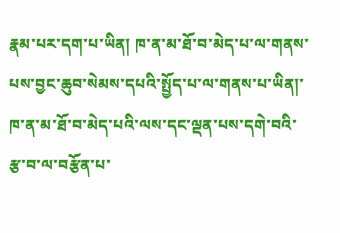རྣམ་པར་དག་པ་ཡིན། ཁ་ན་མ་ཐོ་བ་མེད་པ་ལ་གནས་པས་བྱང་ཆུབ་སེམས་དཔའི་སྤྱོད་པ་ལ་གནས་པ་ཡིན།་ཁ་ན་མ་ཐོ་བ་མེད་པའི་ལས་དང་ལྡན་པས་དགེ་བའི་རྩ་བ་ལ་བརྩོན་པ་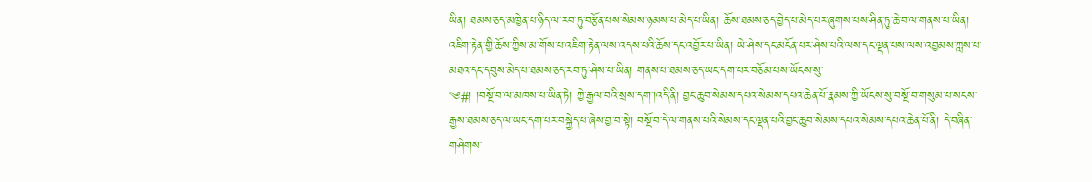ཡིན། ཐམས་ཅད་མཁྱེན་པ་ཉིད་ལ་རབ་ཏུ་བརྩོན་པས་སེམས་ཉམས་པ་མེད་པ་ཡིན། ཆོས་ཐམས་ཅད་བྱེད་པ་མེད་པར་ཞུགས་པས་ཤིན་ཏུ་ཆེ་བ་ལ་གནས་པ་ཡིན། འཇིག་རྟེན་གྱི་ཆོས་ཀྱིས་མ་གོས་པ་འཇིག་རྟེན་ལས་འདས་པའི་ཆོས་དང་འབྱོར་པ་ཡིན། ཡེ་ཤེས་དང་མངོན་པར་ཤེས་པའི་ལས་དང་ལྡན་པས་ལས་འབྱམས་ཀླས་པ་མཐའ་དང་དབུས་མེད་པ་ཐམས་ཅད་རབ་ཏུ་ཤེས་པ་ཡིན། གནས་པ་ཐམས་ཅད་ཡང་དག་པར་བཅོམ་པས་ཡོངས་སུ་
༄#། །བསྔོ་བ་ལ་མཁས་པ་ཡིན་ཏེ། ཀྱེ་རྒྱལ་བའི་སྲས་དག་།འདི་ནི། བྱང་ཆུབ་སེམས་དཔའ་སེམས་དཔའ་ཆེན་པོ་རྣམས་ཀྱི་ཡོངས་སུ་བསྔོ་བ་གསུམ་པ་སངས་རྒྱས་ཐམས་ཅད་ལ་ཡང་དག་པར་བསྐྱེད་པ་ཞེས་བྱ་བ་སྟེ། བསྔོ་བ་དེ་ལ་གནས་པའི་སེམས་དང་ལྡན་པའི་བྱང་ཆུབ་སེམས་དཔའ་སེམས་དཔའ་ཆེན་པོ་ནི། དེ་བཞིན་གཤེགས་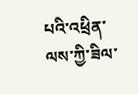པའི་འཕྲིན་ལས་ཀྱི་ཟིལ་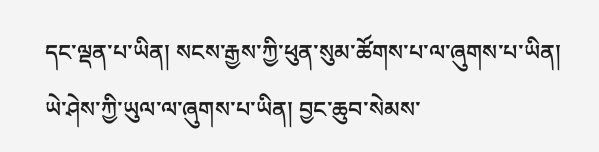དང་ལྡན་པ་ཡིན། སངས་རྒྱས་ཀྱི་ཕུན་སུམ་ཚོགས་པ་ལ་ཞུགས་པ་ཡིན། ཡེ་ཤེས་ཀྱི་ཡུལ་ལ་ཞུགས་པ་ཡིན། བྱང་ཆུབ་སེམས་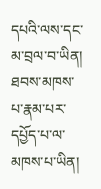དཔའི་ལས་དང་མ་བྲལ་བ་ཡིན། ཐབས་མཁས་པ་རྣམ་པར་དཔྱོད་པ་ལ་མཁས་པ་ཡིན།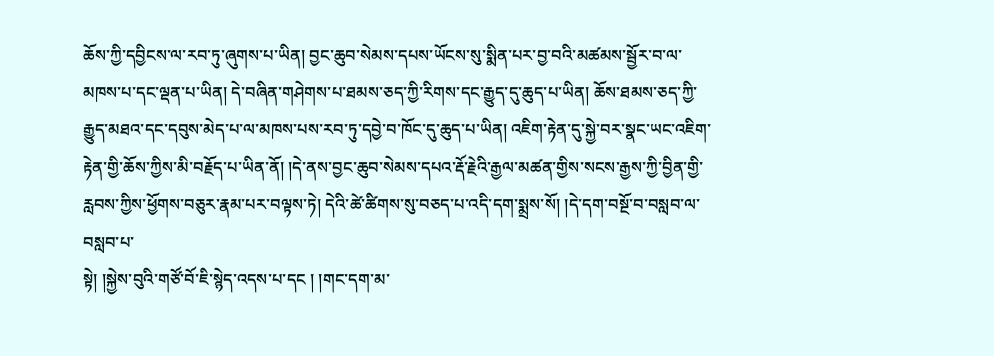ཆོས་ཀྱི་དབྱིངས་ལ་རབ་ཏུ་ཞུགས་པ་ཡིན། བྱང་ཆུབ་སེམས་དཔས་ཡོངས་སུ་སྨིན་པར་བྱ་བའི་མཚམས་སྦྱོར་བ་ལ་མཁས་པ་དང་ལྡན་པ་ཡིན། དེ་བཞིན་གཤེགས་པ་ཐམས་ཅད་ཀྱི་རིགས་དང་རྒྱུད་དུ་ཆུད་པ་ཡིན། ཆོས་ཐམས་ཅད་ཀྱི་རྒྱུད་མཐའ་དང་དབུས་མེད་པ་ལ་མཁས་པས་རབ་ཏུ་དབྱེ་བ་ཁོང་དུ་ཆུད་པ་ཡིན། འཇིག་རྟེན་དུ་སྐྱེ་བར་སྣང་ཡང་འཇིག་རྟེན་གྱི་ཆོས་ཀྱིས་མི་བརྗོད་པ་ཡིན་ནོ། །དེ་ནས་བྱང་ཆུབ་སེམས་དཔའ་རྡོ་རྗེའི་རྒྱལ་མཚན་གྱིས་སངས་རྒྱས་ཀྱི་བྱིན་གྱི་རླབས་ཀྱིས་ཕྱོགས་བཅུར་རྣམ་པར་བལྟས་ཏེ། དེའི་ཚེ་ཚིགས་སུ་བཅད་པ་འདི་དག་སྨྲས་སོ། །དེ་དག་བསྔོ་བ་བསླབ་ལ་བསླབ་པ་
སྟེ། །སྐྱེས་བུའི་གཙོ་བོ་ཇི་སྙེད་འདས་པ་དང ། །གང་དག་མ་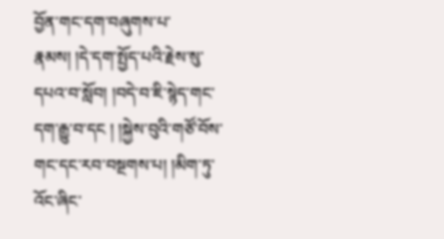བྱོན་གང་དག་བཞུགས་པ་རྣམས། །དེ་དག་སྤྱོད་པའི་རྗེས་སུ་དཔའ་བ་སློབ། །བདེ་བ་ཇི་སྙེད་གང་དག་རྒྱུ་བ་དང ། །སྐྱེས་བུའི་གཙོ་བོས་གང་དང་རབ་བསྔགས་པ། །མིག་ཏུ་འོང་ཞིང་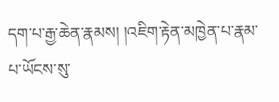དག་པ་རྒྱ་ཆེན་རྣམས། །འཇིག་རྟེན་མཁྱེན་པ་རྣམ་པ་ཡོངས་སུ་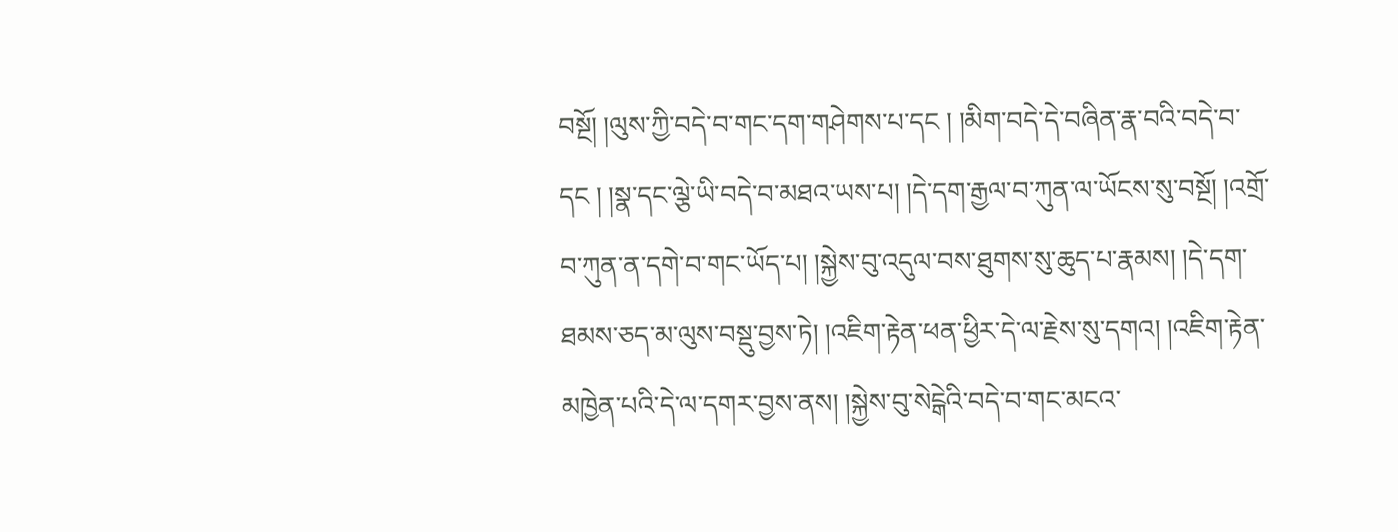བསྔོ། །ལུས་ཀྱི་བདེ་བ་གང་དག་གཤེགས་པ་དང ། །མིག་བདེ་དེ་བཞིན་རྣ་བའི་བདེ་བ་དང ། །སྣ་དང་ལྕེ་ཡི་བདེ་བ་མཐའ་ཡས་པ། །དེ་དག་རྒྱལ་བ་ཀུན་ལ་ཡོངས་སུ་བསྔོ། །འགྲོ་བ་ཀུན་ན་དགེ་བ་གང་ཡོད་པ། །སྐྱེས་བུ་འདུལ་བས་ཐུགས་སུ་ཆུད་པ་རྣམས། །དེ་དག་ཐམས་ཅད་མ་ལུས་བསྡུ་བྱས་ཏེ། །འཇིག་རྟེན་ཕན་ཕྱིར་དེ་ལ་རྗེས་སུ་དགའ། །འཇིག་རྟེན་མཁྱེན་པའི་དེ་ལ་དགར་བྱས་ནས། །སྐྱེས་བུ་སེངྒེའི་བདེ་བ་གང་མངའ་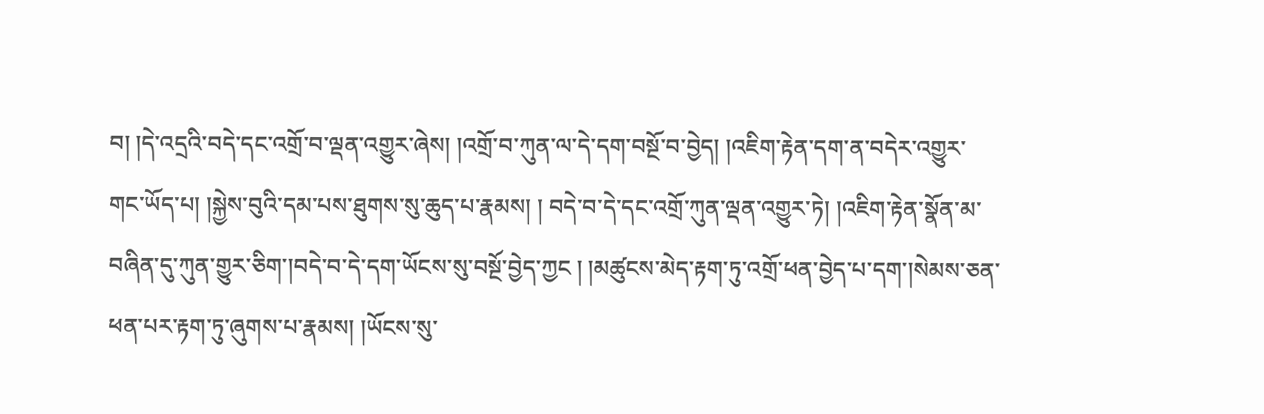བ། །དེ་འདྲའི་བདེ་དང་འགྲོ་བ་ལྡན་འགྱུར་ཞེས། །འགྲོ་བ་ཀུན་ལ་དེ་དག་བསྔོ་བ་བྱེད། །འཇིག་རྟེན་དག་ན་བདེར་འགྱུར་གང་ཡོད་པ། །སྐྱེས་བུའི་དམ་པས་ཐུགས་སུ་ཆུད་པ་རྣམས། ། བདེ་བ་དེ་དང་འགྲོ་ཀུན་ལྡན་འགྱུར་ཏེ། །འཇིག་རྟེན་སྣོན་མ་བཞིན་དུ་ཀུན་གྱུར་ཅིག་།བདེ་བ་དེ་དག་ཡོངས་སུ་བསྔོ་བྱེད་ཀྱང ། །མཚུངས་མེད་རྟག་ཏུ་འགྲོ་ཕན་བྱེད་པ་དག་།སེམས་ཅན་ཕན་པར་རྟག་ཏུ་ཞུགས་པ་རྣམས། །ཡོངས་སུ་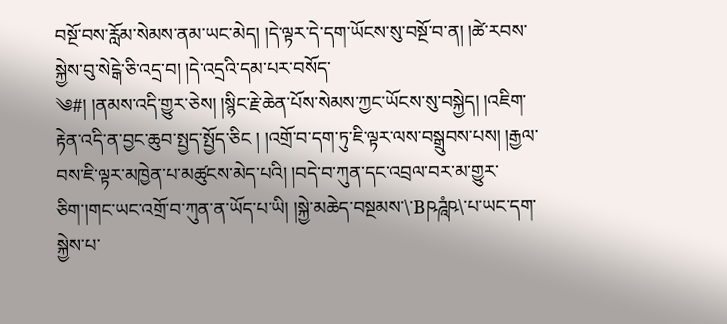བསྔོ་བས་རློམ་སེམས་ནམ་ཡང་མེད། །དེ་ལྟར་དེ་དག་ཡོངས་སུ་བསྔོ་བ་ན། །ཚེ་རབས་སྐྱེས་བུ་སེངྒེ་ཅི་འདྲ་བ། །དེ་འདྲའི་དམ་པར་བསོད་
༄#། །ནམས་འདི་གྱུར་ཅེས། །སྙིང་རྗེ་ཆེན་པོས་སེམས་ཀྱང་ཡོངས་སུ་བསྐྱེད། །འཇིག་རྟེན་འདི་ན་བྱང་ཆུབ་སྤྱད་སྤྱོད་ཅིང ། །འགྲོ་བ་དག་ཏུ་ཇི་ལྟར་ལས་བསྒྲུབས་པས། །རྒྱལ་བས་ཇི་ལྟར་མཁྱེན་པ་མཚུངས་མེད་པའི། །བདེ་བ་ཀུན་དང་འབྲལ་བར་མ་གྱུར་ཅིག་།གང་ཡང་འགྲོ་བ་ཀུན་ན་ཡོད་པ་ཡི། །སྐྱེ་མཆེད་བསྔམས་\་Bཥཌཱཾཥ\་པ་ཡང་དག་སྐྱེས་པ་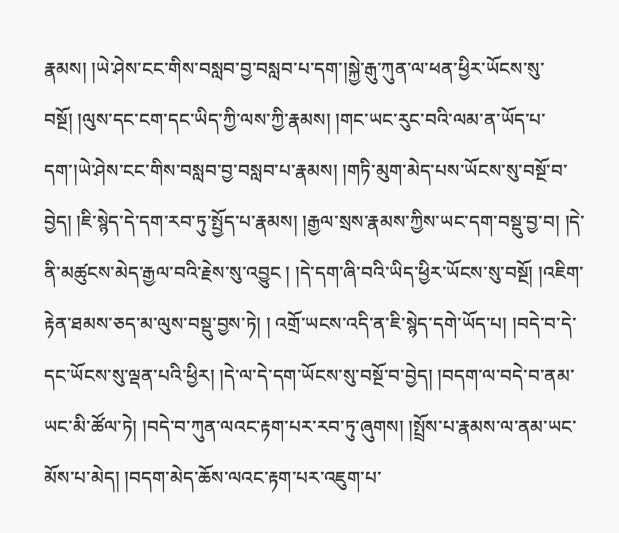རྣམས། །ཡེ་ཤེས་ངང་གིས་བསླབ་བྱ་བསླབ་པ་དག་།སྐྱེ་རྒུ་ཀུན་ལ་ཕན་ཕྱིར་ཡོངས་སུ་བསྔོ། །ལུས་དང་ངག་དང་ཡིད་ཀྱི་ལས་ཀྱི་རྣམས། །གང་ཡང་རུང་བའི་ལམ་ན་ཡོད་པ་དག་།ཡེ་ཤེས་ངང་གིས་བསླབ་བྱ་བསླབ་པ་རྣམས། །གཏི་མུག་མེད་པས་ཡོངས་སུ་བསྔོ་བ་བྱེད། །ཇི་སྙེད་དེ་དག་རབ་ཏུ་སྤྱོད་པ་རྣམས། །རྒྱལ་སྲས་རྣམས་ཀྱིས་ཡང་དག་བསྡུ་བྱ་བ། །དེ་ནི་མཚུངས་མེད་རྒྱལ་བའི་རྗེས་སུ་འབྱུང ། །དེ་དག་ཞི་བའི་ཡིད་ཕྱིར་ཡོངས་སུ་བསྔོ། །འཇིག་རྟེན་ཐམས་ཅད་མ་ལུས་བསྡུ་བྱས་ཏེ། ། འགྲོ་ཡངས་འདི་ན་ཇི་སྙེད་དགེ་ཡོད་པ། །བདེ་བ་དེ་དང་ཡོངས་སུ་ལྡན་པའི་ཕྱིར། །དེ་ལ་དེ་དག་ཡོངས་སུ་བསྔོ་བ་བྱེད། །བདག་ལ་བདེ་བ་ནམ་ཡང་མི་ཚོལ་ཏེ། །བདེ་བ་ཀུན་ལའང་རྟག་པར་རབ་ཏུ་ཞུགས། །སྤྲོས་པ་རྣམས་ལ་ནམ་ཡང་མོས་པ་མེད། །བདག་མེད་ཆོས་ལའང་རྟག་པར་འཇུག་པ་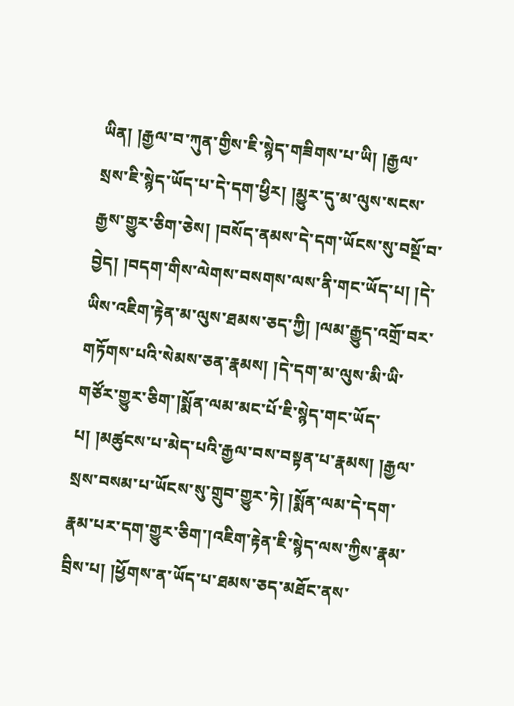ཡིན། །རྒྱལ་བ་ཀུན་གྱིས་ཇི་སྙེད་གཟིགས་པ་ཡི། །རྒྱལ་
སྲས་ཇི་སྙེད་ཡོད་པ་དེ་དག་ཕྱིར། །མྱུར་དུ་མ་ལུས་སངས་རྒྱས་གྱུར་ཅིག་ཅེས། །བསོད་ནམས་དེ་དག་ཡོངས་སུ་བསྔོ་བ་བྱེད། །བདག་གིས་ལེགས་བསགས་ལས་ནི་གང་ཡོད་པ། །དེ་ཡིས་འཇིག་རྟེན་མ་ལུས་ཐམས་ཅད་ཀྱི། །ལམ་རྒྱུད་འགྲོ་བར་གཏོགས་པའི་སེམས་ཅན་རྣམས། །དེ་དག་མ་ལུས་མི་ཡི་གཙོར་གྱུར་ཅིག་།སྨོན་ལམ་མང་པོ་ཇི་སྙེད་གང་ཡོད་པ། །མཚུངས་པ་མེད་པའི་རྒྱལ་བས་བསྟན་པ་རྣམས། །རྒྱལ་སྲས་བསམ་པ་ཡོངས་སུ་གྲུབ་གྱུར་ཏེ། །སྨོན་ལམ་དེ་དག་རྣམ་པར་དག་གྱུར་ཅིག་།འཇིག་རྟེན་ཇི་སྙེད་ལས་ཀྱིས་རྣམ་བྲིས་པ། །ཕྱོགས་ན་ཡོད་པ་ཐམས་ཅད་མཐོང་ནས་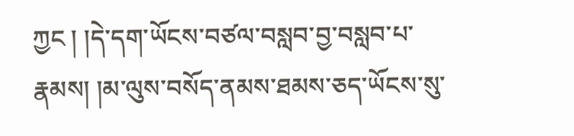ཀྱང ། །དེ་དག་ཡོངས་བཙལ་བསླབ་བྱ་བསླབ་པ་རྣམས། །མ་ལུས་བསོད་ནམས་ཐམས་ཅད་ཡོངས་སུ་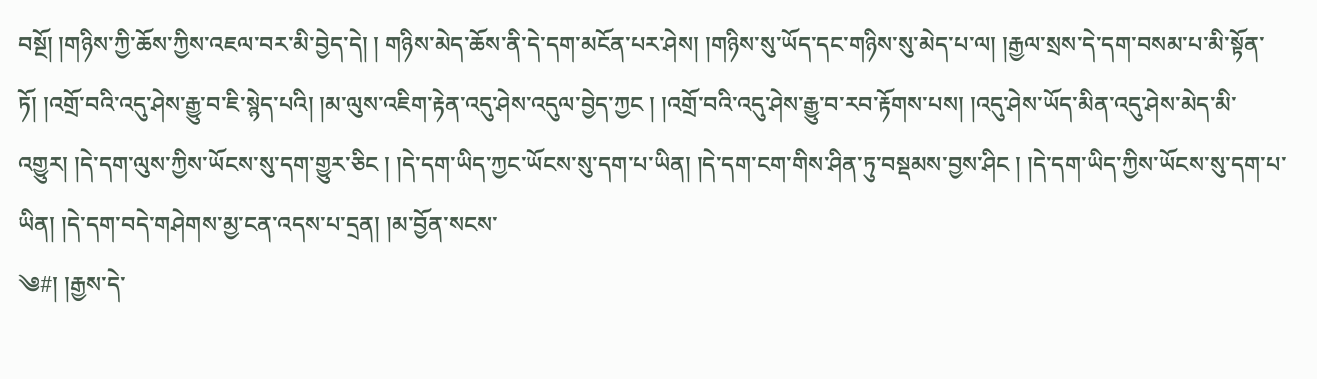བསྔོ། །གཉིས་ཀྱི་ཆོས་ཀྱིས་འཇལ་བར་མི་བྱེད་དེ། ། གཉིས་མེད་ཆོས་ནི་དེ་དག་མངོན་པར་ཤེས། །གཉིས་སུ་ཡོད་དང་གཉིས་སུ་མེད་པ་ལ། །རྒྱལ་སྲས་དེ་དག་བསམ་པ་མི་སྟོན་ཏོ། །འགྲོ་བའི་འདུ་ཤེས་རྒྱུ་བ་ཇི་སྙེད་པའི། །མ་ལུས་འཇིག་རྟེན་འདུ་ཤེས་འདུལ་བྱེད་ཀྱང ། །འགྲོ་བའི་འདུ་ཤེས་རྒྱུ་བ་རབ་རྟོགས་པས། །འདུ་ཤེས་ཡོད་མིན་འདུ་ཤེས་མེད་མི་འགྱུར། །དེ་དག་ལུས་ཀྱིས་ཡོངས་སུ་དག་གྱུར་ཅིང ། །དེ་དག་ཡིད་ཀྱང་ཡོངས་སུ་དག་པ་ཡིན། །དེ་དག་ངག་གིས་ཤིན་ཏུ་བསྡམས་བྱས་ཤིང ། །དེ་དག་ཡིད་ཀྱིས་ཡོངས་སུ་དག་པ་ཡིན། །དེ་དག་བདེ་གཤེགས་མྱ་ངན་འདས་པ་དྲན། །མ་བྱོན་སངས་
༄#། །རྒྱས་དེ་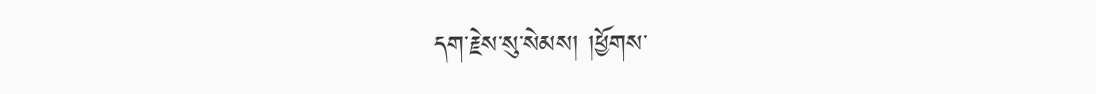དག་རྗེས་སུ་སེམས། །ཕྱོགས་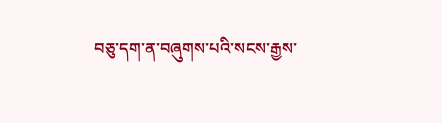བཅུ་དག་ན་བཞུགས་པའི་སངས་རྒྱས་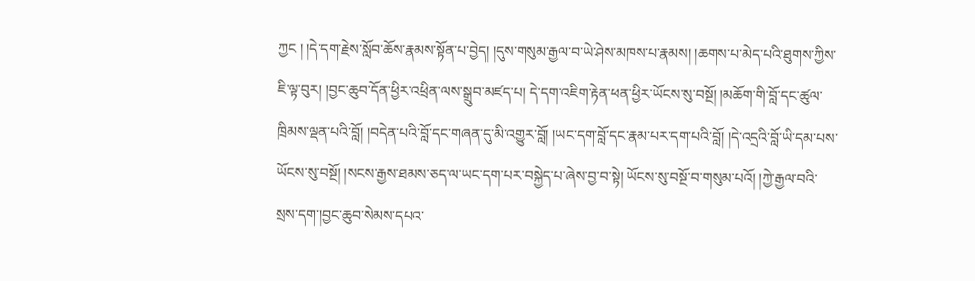ཀྱང ། །དེ་དག་རྗེས་སློབ་ཆོས་རྣམས་སྟོན་པ་བྱེད། །དུས་གསུམ་རྒྱལ་བ་ཡེ་ཤེས་མཁས་པ་རྣམས། །ཆགས་པ་མེད་པའི་ཐུགས་ཀྱིས་ཇི་ལྟ་བུར། །བྱང་ཆུབ་དོན་ཕྱིར་འཕྲིན་ལས་སྒྲུབ་མཛད་པ། དེ་དག་འཇིག་རྟེན་ཕན་ཕྱིར་ཡོངས་སུ་བསྔོ། །མཆོག་གི་བློ་དང་ཚུལ་ཁྲིམས་ལྡན་པའི་བློ། །བདེན་པའི་བློ་དང་གཞན་དུ་མི་འགྱུར་བློ། །ཡང་དག་བློ་དང་རྣམ་པར་དག་པའི་བློ། །དེ་འདྲའི་བློ་ཡི་དམ་པས་ཡོངས་སུ་བསྔོ། །སངས་རྒྱས་ཐམས་ཅད་ལ་ཡང་དག་པར་བསྐྱེད་པ་ཞེས་བྱ་བ་སྟེ། ཡོངས་སུ་བསྔོ་བ་གསུམ་པའོ། །ཀྱེ་རྒྱལ་བའི་སྲས་དག་།བྱང་ཆུབ་སེམས་དཔའ་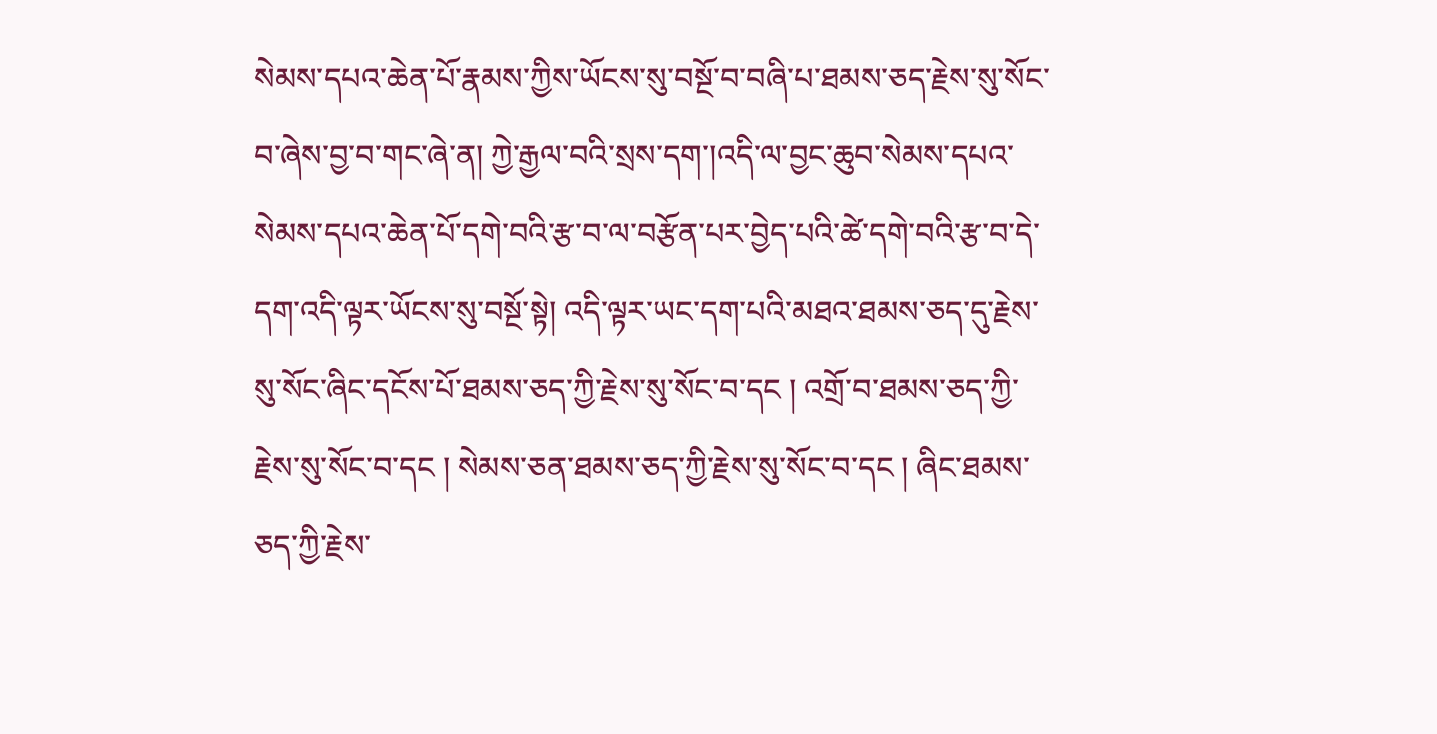སེམས་དཔའ་ཆེན་པོ་རྣམས་ཀྱིས་ཡོངས་སུ་བསྔོ་བ་བཞི་པ་ཐམས་ཅད་རྗེས་སུ་སོང་བ་ཞེས་བྱ་བ་གང་ཞེ་ན། ཀྱེ་རྒྱལ་བའི་སྲས་དག་།འདི་ལ་བྱང་ཆུབ་སེམས་དཔའ་སེམས་དཔའ་ཆེན་པོ་དགེ་བའི་རྩ་བ་ལ་བརྩོན་པར་བྱེད་པའི་ཚེ་དགེ་བའི་རྩ་བ་དེ་དག་འདི་ལྟར་ཡོངས་སུ་བསྔོ་སྟེ། འདི་ལྟར་ཡང་དག་པའི་མཐའ་ཐམས་ཅད་དུ་རྗེས་སུ་སོང་ཞིང་དངོས་པོ་ཐམས་ཅད་ཀྱི་རྗེས་སུ་སོང་བ་དང ། འགྲོ་བ་ཐམས་ཅད་ཀྱི་རྗེས་སུ་སོང་བ་དང ། སེམས་ཅན་ཐམས་ཅད་ཀྱི་རྗེས་སུ་སོང་བ་དང ། ཞིང་ཐམས་ཅད་ཀྱི་རྗེས་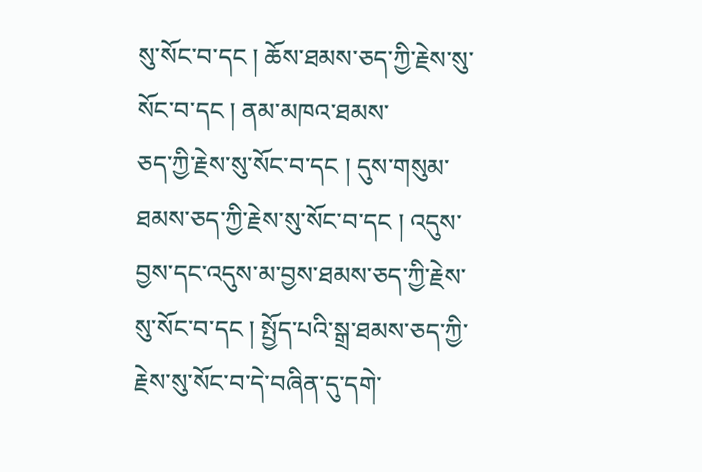སུ་སོང་བ་དང ། ཆོས་ཐམས་ཅད་ཀྱི་རྗེས་སུ་སོང་བ་དང ། ནམ་མཁའ་ཐམས་
ཅད་ཀྱི་རྗེས་སུ་སོང་བ་དང ། དུས་གསུམ་ཐམས་ཅད་ཀྱི་རྗེས་སུ་སོང་བ་དང ། འདུས་བྱས་དང་འདུས་མ་བྱས་ཐམས་ཅད་ཀྱི་རྗེས་སུ་སོང་བ་དང ། སྤྱོད་པའི་སྒྲ་ཐམས་ཅད་ཀྱི་རྗེས་སུ་སོང་བ་དེ་བཞིན་དུ་དགེ་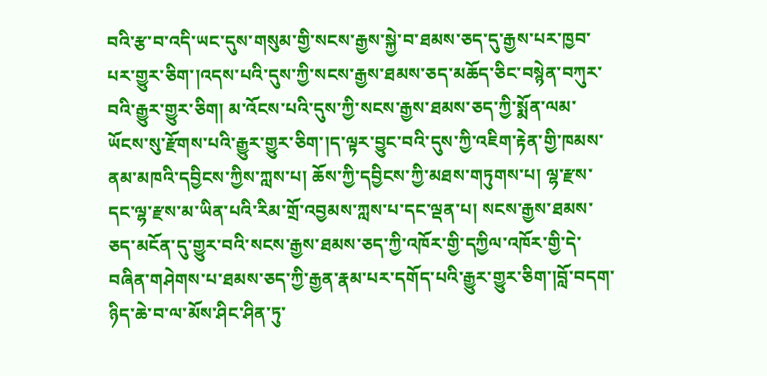བའི་རྩ་བ་འདི་ཡང་དུས་གསུམ་གྱི་སངས་རྒྱས་སྐྱེ་བ་ཐམས་ཅད་དུ་རྒྱས་པར་ཁྱབ་པར་གྱུར་ཅིག་།འདས་པའི་དུས་ཀྱི་སངས་རྒྱས་ཐམས་ཅད་མཆོད་ཅིང་བསྙེན་བཀུར་བའི་རྒྱུར་གྱུར་ཅིག། མ་འོངས་པའི་དུས་ཀྱི་སངས་རྒྱས་ཐམས་ཅད་ཀྱི་སྨོན་ལམ་ཡོངས་སུ་རྫོགས་པའི་རྒྱུར་གྱུར་ཅིག་།ད་ལྟར་བྱུང་བའི་དུས་ཀྱི་འཇིག་རྟེན་གྱི་ཁམས་ནམ་མཁའི་དབྱིངས་ཀྱིས་ཀླས་པ། ཆོས་ཀྱི་དབྱིངས་ཀྱི་མཐས་གཏུགས་པ། ལྷ་རྫས་དང་ལྷ་རྫས་མ་ཡིན་པའི་རིམ་གྲོ་འབྱམས་ཀླས་པ་དང་ལྡན་པ། སངས་རྒྱས་ཐམས་ཅད་མངོན་དུ་གྱུར་བའི་སངས་རྒྱས་ཐམས་ཅད་ཀྱི་འཁོར་གྱི་དཀྱིལ་འཁོར་གྱི་དེ་བཞིན་གཤེགས་པ་ཐམས་ཅད་ཀྱི་རྒྱན་རྣམ་པར་དགོད་པའི་རྒྱུར་གྱུར་ཅིག་།བློ་བདག་ཉིད་ཆེ་བ་ལ་མོས་ཤིང་ཤིན་ཏུ་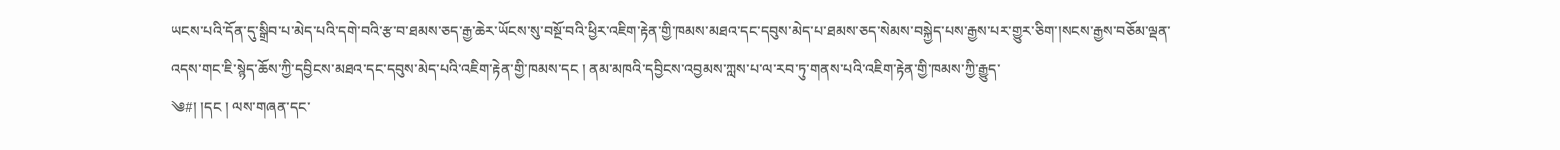ཡངས་པའི་དོན་དུ་སྒྲིབ་པ་མེད་པའི་དགེ་བའི་རྩ་བ་ཐམས་ཅད་རྒྱ་ཆེར་ཡོངས་སུ་བསྔོ་བའི་ཕྱིར་འཇིག་རྟེན་གྱི་ཁམས་མཐའ་དང་དབུས་མེད་པ་ཐམས་ཅད་སེམས་བསྐྱེད་པས་རྒྱས་པར་གྱུར་ཅིག་།སངས་རྒྱས་བཅོམ་ལྡན་འདས་གང་ཇི་སྙེད་ཆོས་ཀྱི་དབྱིངས་མཐའ་དང་དབུས་མེད་པའི་འཇིག་རྟེན་གྱི་ཁམས་དང ། ནམ་མཁའི་དབྱིངས་འབྱམས་ཀླས་པ་ལ་རབ་ཏུ་གནས་པའི་འཇིག་རྟེན་གྱི་ཁམས་ཀྱི་རྒྱུད་
༄#། །དང ། ལས་གཞན་དང་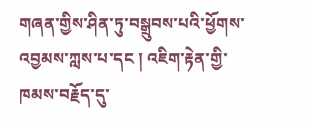གཞན་གྱིས་ཤིན་ཏུ་བསྒྲུབས་པའི་ཕྱོགས་འབྱམས་ཀླས་པ་དང ། འཇིག་རྟེན་གྱི་ཁམས་བརྗོད་དུ་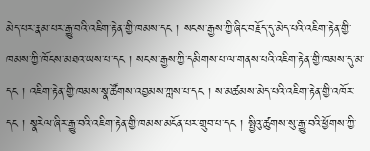མེད་པར་རྣམ་པར་རྒྱུ་བའི་འཇིག་རྟེན་གྱི་ཁམས་དང ། སངས་རྒྱས་ཀྱི་ཞིང་བརྗོད་དུ་མེད་པའི་འཇིག་རྟེན་གྱི་ཁམས་ཀྱི་ཁོངས་མཐའ་ཡས་པ་དང ། སངས་རྒྱས་ཀྱི་དམིགས་པ་ལ་གནས་པའི་འཇིག་རྟེན་གྱི་ཁམས་དུ་མ་དང ། འཇིག་རྟེན་གྱི་ཁམས་སྣ་ཚོགས་འབྱམས་ཀླས་པ་དང ། ས་མཚམས་མེད་པའི་འཇིག་རྟེན་གྱི་འཁོར་དང ། སྣརེལ་ཞིར་རྒྱུ་བའི་འཇིག་རྟེན་གྱི་ཁམས་མངོན་པར་གྲུབ་པ་དང ། སྤྱིའུ་ཚུགས་སུ་རྒྱུ་བའི་ཕྱོགས་ཀྱི་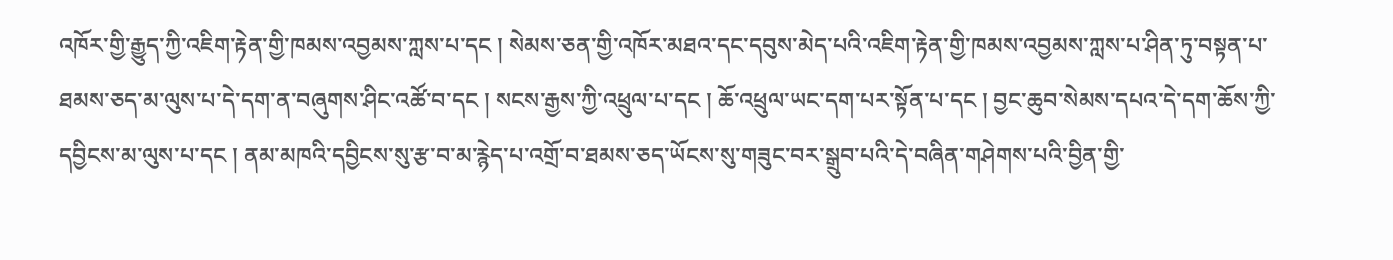འཁོར་གྱི་རྒྱུད་ཀྱི་འཇིག་རྟེན་གྱི་ཁམས་འབྱམས་ཀླས་པ་དང ། སེམས་ཅན་གྱི་འཁོར་མཐའ་དང་དབུས་མེད་པའི་འཇིག་རྟེན་གྱི་ཁམས་འབྱམས་ཀླས་པ་ཤིན་ཏུ་བསྟན་པ་ཐམས་ཅད་མ་ལུས་པ་དེ་དག་ན་བཞུགས་ཤིང་འཚོ་བ་དང ། སངས་རྒྱས་ཀྱི་འཕྲུལ་པ་དང ། ཆོ་འཕྲུལ་ཡང་དག་པར་སྟོན་པ་དང ། བྱང་ཆུབ་སེམས་དཔའ་དེ་དག་ཆོས་ཀྱི་དབྱིངས་མ་ལུས་པ་དང ། ནམ་མཁའི་དབྱིངས་སུ་རྩ་བ་མ་རྙེད་པ་འགྲོ་བ་ཐམས་ཅད་ཡོངས་སུ་གཟུང་བར་སྒྲུབ་པའི་དེ་བཞིན་གཤེགས་པའི་བྱིན་གྱི་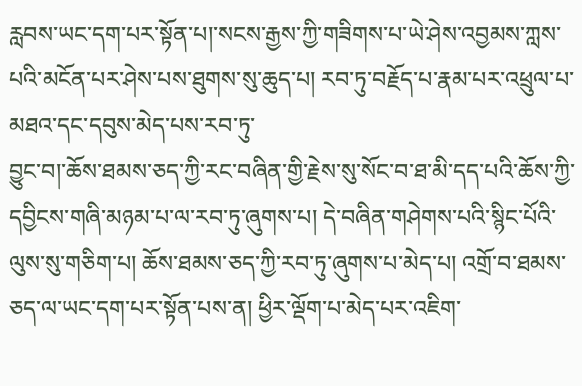རླབས་ཡང་དག་པར་སྟོན་པ།་སངས་རྒྱས་ཀྱི་གཟིགས་པ་ཡེ་ཤེས་འབྱམས་ཀླས་པའི་མངོན་པར་ཤེས་པས་ཐུགས་སུ་ཆུད་པ། རབ་ཏུ་བརྗོད་པ་རྣམ་པར་འཕྲུལ་པ་མཐའ་དང་དབུས་མེད་པས་རབ་ཏུ་
བྱུང་བ།་ཆོས་ཐམས་ཅད་ཀྱི་རང་བཞིན་གྱི་རྗེས་སུ་སོང་བ་ཐ་མི་དད་པའི་ཆོས་ཀྱི་དབྱིངས་གཞི་མཉམ་པ་ལ་རབ་ཏུ་ཞུགས་པ། དེ་བཞིན་གཤེགས་པའི་སྙིང་པོའི་ལུས་སུ་གཅིག་པ། ཆོས་ཐམས་ཅད་ཀྱི་རབ་ཏུ་ཞུགས་པ་མེད་པ། འགྲོ་བ་ཐམས་ཅད་ལ་ཡང་དག་པར་སྟོན་པས་ན། ཕྱིར་ལྡོག་པ་མེད་པར་འཇིག་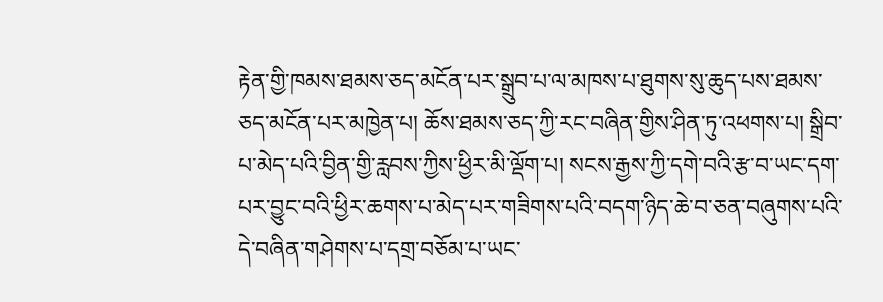རྟེན་གྱི་ཁམས་ཐམས་ཅད་མངོན་པར་སྒྲུབ་པ་ལ་མཁས་པ་ཐུགས་སུ་ཆུད་པས་ཐམས་ཅད་མངོན་པར་མཁྱེན་པ། ཆོས་ཐམས་ཅད་ཀྱི་རང་བཞིན་གྱིས་ཤིན་ཏུ་འཕགས་པ། སྒྲིབ་པ་མེད་པའི་བྱིན་གྱི་རླབས་ཀྱིས་ཕྱིར་མི་ལྡོག་པ། སངས་རྒྱས་ཀྱི་དགེ་བའི་རྩ་བ་ཡང་དག་པར་བྱུང་བའི་ཕྱིར་ཆགས་པ་མེད་པར་གཟིགས་པའི་བདག་ཉིད་ཆེ་བ་ཅན་བཞུགས་པའི་དེ་བཞིན་གཤེགས་པ་དགྲ་བཅོམ་པ་ཡང་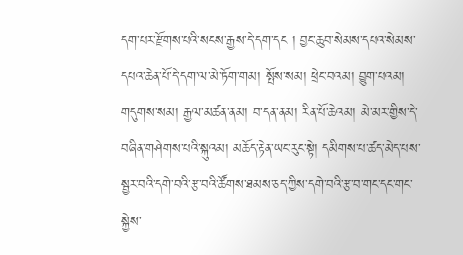དག་པར་རྫོགས་པའི་སངས་རྒྱས་དེ་དག་དང ། བྱང་ཆུབ་སེམས་དཔའ་སེམས་དཔའ་ཆེན་པོ་དེ་དག་ལ་མེ་ཏོག་གམ། སྤོས་སམ། ཕྲེང་བའམ། བྱུག་པའམ། གདུགས་སམ། རྒྱལ་མཚན་ནམ། བ་དན་ནམ། རིན་པོ་ཆེའམ། མེ་མར་གྱིས་དེ་བཞིན་གཤེགས་པའི་སྐུའམ། མཆོད་རྟེན་ཡང་རུང་སྟེ། དམིགས་པ་ཚད་མེད་པས་སྦྱར་བའི་དགེ་བའི་རྩ་བའི་ཚོགས་ཐམས་ཅད་ཀྱིས་དགེ་བའི་རྩ་བ་གང་དང་གང་སྐྱེས་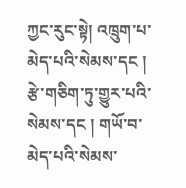ཀྱང་རུང་སྟེ། འཁྲུག་པ་མེད་པའི་སེམས་དང ། རྩེ་གཅིག་ཏུ་གྱུར་པའི་སེམས་དང ། གཡོ་བ་མེད་པའི་སེམས་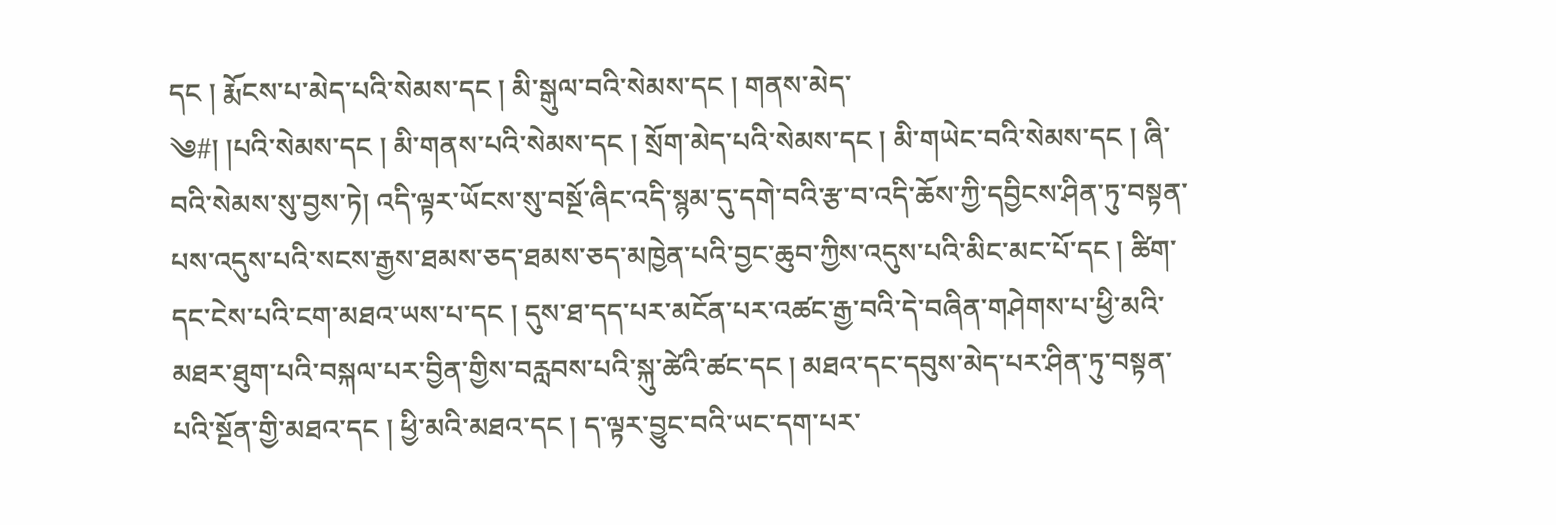དང ། རྨོངས་པ་མེད་པའི་སེམས་དང ། མི་སྒུལ་བའི་སེམས་དང ། གནས་མེད་
༄#། །པའི་སེམས་དང ། མི་གནས་པའི་སེམས་དང ། སྲོག་མེད་པའི་སེམས་དང ། མི་གཡེང་བའི་སེམས་དང ། ཞི་བའི་སེམས་སུ་བྱས་ཏེ། འདི་ལྟར་ཡོངས་སུ་བསྔོ་ཞིང་འདི་སྙམ་དུ་དགེ་བའི་རྩ་བ་འདི་ཆོས་ཀྱི་དབྱིངས་ཤིན་ཏུ་བསྟན་པས་འདུས་པའི་སངས་རྒྱས་ཐམས་ཅད་ཐམས་ཅད་མཁྱེན་པའི་བྱང་ཆུབ་ཀྱིས་འདུས་པའི་མིང་མང་པོ་དང ། ཚིག་དང་ངེས་པའི་ངག་མཐའ་ཡས་པ་དང ། དུས་ཐ་དད་པར་མངོན་པར་འཚང་རྒྱ་བའི་དེ་བཞིན་གཤེགས་པ་ཕྱི་མའི་མཐར་ཐུག་པའི་བསྐལ་པར་བྱིན་གྱིས་བརླབས་པའི་སྐུ་ཚེའི་ཚང་དང ། མཐའ་དང་དབུས་མེད་པར་ཤིན་ཏུ་བསྟན་པའི་སྔོན་གྱི་མཐའ་དང ། ཕྱི་མའི་མཐའ་དང ། ད་ལྟར་བྱུང་བའི་ཡང་དག་པར་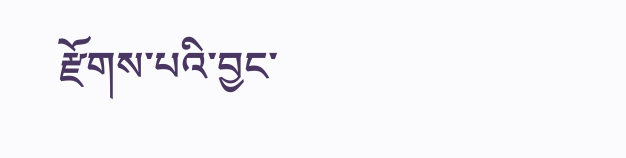རྫོགས་པའི་བྱང་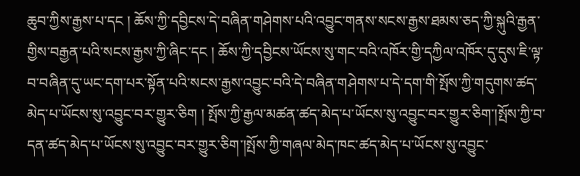ཆུབ་ཀྱིས་རྒྱས་པ་དང ། ཆོས་ཀྱི་དབྱིངས་དེ་བཞིན་གཤེགས་པའི་འབྱུང་གནས་སངས་རྒྱས་ཐམས་ཅད་ཀྱི་སྐུའི་རྒྱན་གྱིས་བརྒྱན་པའི་སངས་རྒྱས་ཀྱི་ཞིང་དང ། ཆོས་ཀྱི་དབྱིངས་ཡོངས་སུ་གང་བའི་འཁོར་གྱི་དཀྱིལ་འཁོར་དུ་དུས་ཇི་ལྟ་བ་བཞིན་དུ་ཡང་དག་པར་སྟོན་པའི་སངས་རྒྱས་འབྱུང་བའི་དེ་བཞིན་གཤེགས་པ་དེ་དག་གི་སྤོས་ཀྱི་གདུགས་ཚད་མེད་པ་ཡོངས་སུ་འབྱུང་བར་གྱུར་ཅིག ། སྤོས་ཀྱི་རྒྱལ་མཚན་ཚད་མེད་པ་ཡོངས་སུ་འབྱུང་བར་གྱུར་ཅིག་།སྤོས་ཀྱི་བ་དན་ཚད་མེད་པ་ཡོངས་སུ་འབྱུང་བར་གྱུར་ཅིག་།སྤོས་ཀྱི་གཞལ་མེད་ཁང་ཚད་མེད་པ་ཡོངས་སུ་འབྱུང་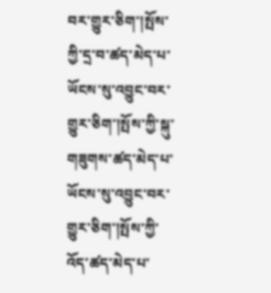བར་གྱུར་ཅིག་།སྤོས་ཀྱི་དྲ་བ་ཚད་མེད་པ་ཡོངས་སུ་འབྱུང་བར་གྱུར་ཅིག་།སྤོས་ཀྱི་སྐུ་གཟུགས་ཚད་མེད་པ་ཡོངས་སུ་འབྱུང་བར་གྱུར་ཅིག་།སྤོས་ཀྱི་འོད་ཚད་མེད་པ་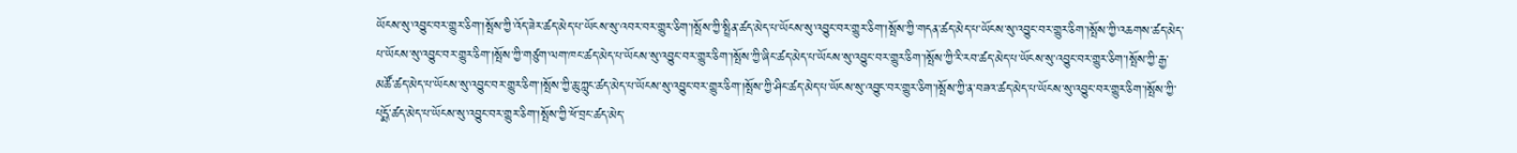ཡོངས་སུ་འབྱུང་བར་གྱུར་ཅིག་།སྤོས་ཀྱི་འོད་ཟེར་ཚད་མེད་པ་ཡོངས་སུ་འབར་བར་གྱུར་ཅིག་།སྤོས་ཀྱི་སྤྲིན་ཚད་མེད་པ་ཡོངས་སུ་འབྱུང་བར་གྱུར་ཅིག་།སྤོས་ཀྱི་གདན་ཚད་མེད་པ་ཡོངས་སུ་འབྱུང་བར་གྱུར་ཅིག་།སྤོས་ཀྱི་འཆགས་ཚད་མེད་པ་ཡོངས་སུ་འབྱུང་བར་གྱུར་ཅིག་།སྤོས་ཀྱི་གཙུག་ལག་ཁང་ཚད་མེད་པ་ཡོངས་སུ་འབྱུང་བར་གྱུར་ཅིག་།སྤོས་ཀྱི་ཞིང་ཚད་མེད་པ་ཡོངས་སུ་འབྱུང་བར་གྱུར་ཅིག་།སྤོས་ཀྱི་རི་རབ་ཚད་མེད་པ་ཡོངས་སུ་འབྱུང་བར་གྱུར་ཅིག་།སྤོས་ཀྱི་རྒྱ་མཚོ་ཚད་མེད་པ་ཡོངས་སུ་འབྱུང་བར་གྱུར་ཅིག་།སྤོས་ཀྱི་ཆུ་ཀླུང་ཚད་མེད་པ་ཡོངས་སུ་འབྱུང་བར་གྱུར་ཅིག་།སྤོས་ཀྱི་ཤིང་ཚད་མེད་པ་ཡོངས་སུ་འབྱུང་བར་གྱུར་ཅིག་།སྤོས་ཀྱི་ན་བཟའ་ཚད་མེད་པ་ཡོངས་སུ་འབྱུང་བར་གྱུར་ཅིག་།སྤོས་ཀྱི་པདྨོ་ཚད་མེད་པ་ཡོངས་སུ་འབྱུང་བར་གྱུར་ཅིག་།སྤོས་ཀྱི་ཕོ་བྲང་ཚད་མེད་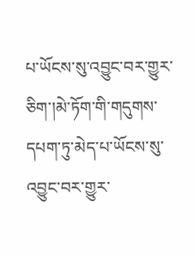པ་ཡོངས་སུ་འབྱུང་བར་གྱུར་ཅིག་།མེ་ཏོག་གི་གདུགས་དཔག་ཏུ་མེད་པ་ཡོངས་སུ་འབྱུང་བར་གྱུར་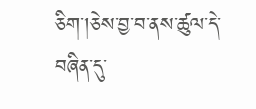ཅིག་།ཅེས་བྱ་བ་ནས་ཚུལ་དེ་བཞིན་དུ་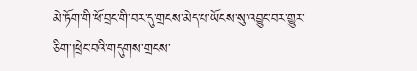མེ་ཏོག་གི་ཕོ་བྲང་གི་བར་དུ་གྲངས་མེད་པ་ཡོངས་སུ་འབྱུང་བར་གྱུར་ཅིག་།ཕྲེང་བའི་གདུགས་གྲངས་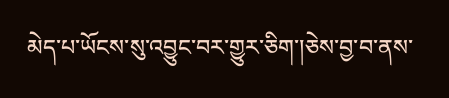མེད་པ་ཡོངས་སུ་འབྱུང་བར་གྱུར་ཅིག་།ཅེས་བྱ་བ་ནས་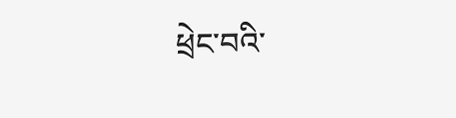ཕྲེང་བའི་